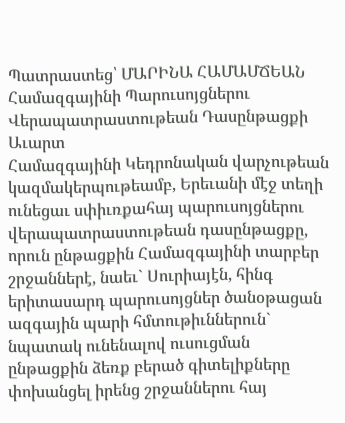Պատրաստեց՝ ՄԱՐԻՆԱ ՀԱՄԱՄՃԵԱՆ
Համազգայինի Պարուսոյցներու Վերապատրաստութեան Դասընթացքի Աւարտ
Համազգայինի Կեդրոնական վարչութեան կազմակերպութեամբ, Երեւանի մէջ տեղի ունեցաւ սփիւռքահայ պարուսոյցներու վերապատրաստութեան դասընթացքը, որուն ընթացքին Համազգայինի տարբեր շրջաններէ, նաեւ` Սուրիայէն, հինգ երիտասարդ պարուսոյցներ ծանօթացան ազգային պարի հմտութիւններուն` նպատակ ունենալով ուսուցման ընթացքին ձեռք բերած գիտելիքները փոխանցել իրենց շրջաններու հայ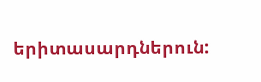երիտասարդներուն: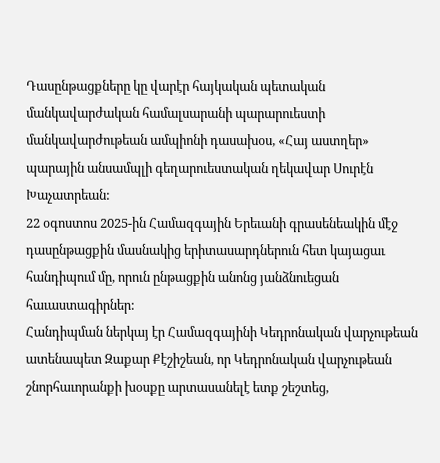Դասընթացքները կը վարէր հայկական պետական մանկավարժական համալսարանի պարարուեստի մանկավարժութեան ամպիոնի դասախօս, «Հայ աստղեր» պարային անսամպլի գեղարուեստական ղեկավար Սուրէն Խաչատրեան:
22 օգոստոս 2025-ին Համազգային Երեւանի գրասենեակին մէջ դասընթացքին մասնակից երիտասարդներուն հետ կայացաւ հանդիպում մը, որուն ընթացքին անոնց յանձնուեցան հաւաստագիրներ:
Հանդիպման ներկայ էր Համազգայինի Կեդրոնական վարչութեան ատենապետ Զաքար Քէշիշեան, որ Կեդրոնական վարչութեան շնորհաւորանքի խօսքը արտասանելէ ետք շեշտեց,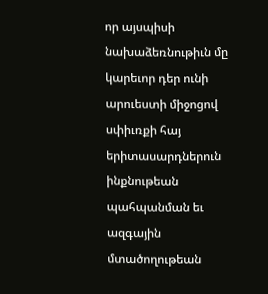որ այսպիսի նախաձեռնութիւն մը կարեւոր դեր ունի արուեստի միջոցով սփիւռքի հայ երիտասարդներուն ինքնութեան պահպանման եւ ազգային մտածողութեան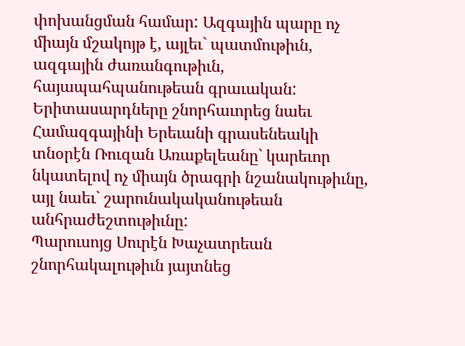փոխանցման համար: Ազգային պարը ոչ միայն մշակոյթ է, այլեւ` պատմութիւն, ազգային ժառանգութիւն, հայապահպանութեան գրաւական:
Երիտասարդները շնորհաւորեց նաեւ Համազգայինի Երեւանի գրասենեակի տնօրէն Ռուզան Առաքելեանը` կարեւոր նկատելով ոչ միայն ծրագրի նշանակութիւնը, այլ նաեւ` շարունակականութեան անհրաժեշտութիւնը:
Պարուսոյց Սուրէն Խաչատրեան շնորհակալութիւն յայտնեց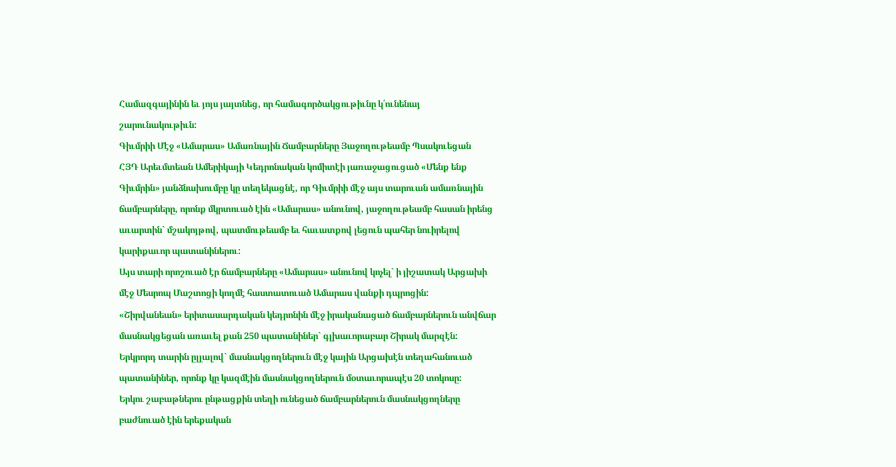Համազգայինին եւ յոյս յայտնեց, որ համագործակցութիւնը կ՛ունենայ շարունակութիւն:
Գիւմրիի Մէջ «Ամարաս» Ամառնային Ճամբարները Յաջողութեամբ Պսակուեցան
ՀՅԴ Արեւմտեան Ամերիկայի Կեդրոնական կոմիտէի յառաջացուցած «Մենք ենք Գիւմրին» յանձնախումբը կը տեղեկացնէ, որ Գիւմրիի մէջ այս տարուան ամառնային ճամբարները, որոնք մկրտուած էին «Ամարաս» անունով, յաջողութեամբ հասան իրենց աւարտին` մշակոյթով, պատմութեամբ եւ հաւատքով լեցուն պահեր նուիրելով կարիքաւոր պատանիներու:
Այս տարի որոշուած էր ճամբարները «Ամարաս» անունով կոչել` ի յիշատակ Արցախի մէջ Մեսրոպ Մաշտոցի կողմէ հաստատուած Ամարաս վանքի դպրոցին:
«Շիրվանեան» երիտասարդական կեդրոնին մէջ իրականացած ճամբարներուն անվճար մասնակցեցան առաւել քան 250 պատանիներ` գլխաւորաբար Շիրակ մարզէն:
Երկրորդ տարին ըլլալով` մասնակցողներուն մէջ կային Արցախէն տեղահանուած պատանիներ, որոնք կը կազմէին մասնակցողներուն մօտաւորապէս 20 տոկոսը:
Երկու շաբաթներու ընթացքին տեղի ունեցած ճամբարներուն մասնակցողները բաժնուած էին երեքական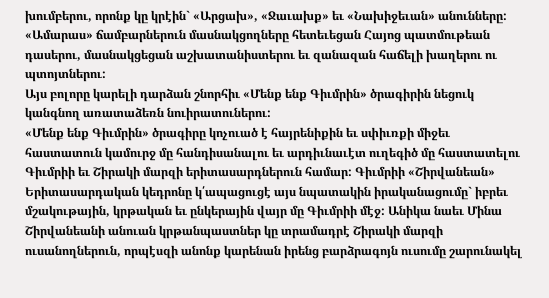խումբերու, որոնք կը կրէին` «Արցախ», «Ջաւախք» եւ «Նախիջեւան» անունները:
«Ամարաս» ճամբարներուն մասնակցողները հետեւեցան Հայոց պատմութեան դասերու, մասնակցեցան աշխատանիստերու եւ զանազան հաճելի խաղերու ու պտոյտներու:
Այս բոլորը կարելի դարձան շնորհիւ «Մենք ենք Գիւմրին» ծրագիրին նեցուկ կանգնող առատաձեռն նուիրատուներու:
«Մենք ենք Գիւմրին» ծրագիրը կոչուած է հայրենիքին եւ սփիւռքի միջեւ հաստատուն կամուրջ մը հանդիսանալու եւ արդիւնաւէտ ուղեգիծ մը հաստատելու Գիւմրիի եւ Շիրակի մարզի երիտասարդներուն համար: Գիւմրիի «Շիրվանեան» Երիտասարդական կեդրոնը կ՛ապացուցէ այս նպատակին իրականացումը` իբրեւ մշակութային, կրթական եւ ընկերային վայր մը Գիւմրիի մէջ: Անիկա նաեւ Մինա Շիրվանեանի անուան կրթանպաստներ կը տրամադրէ Շիրակի մարզի ուսանողներուն, որպէսզի անոնք կարենան իրենց բարձրագոյն ուսումը շարունակել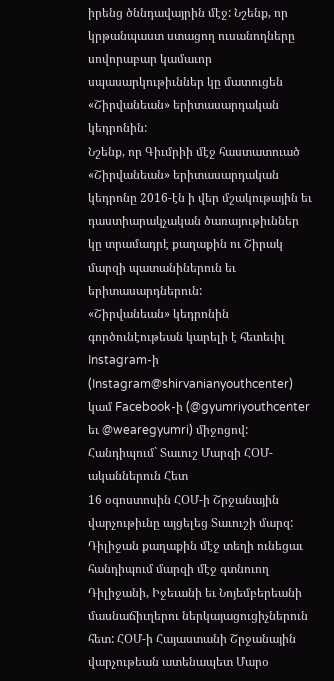իրենց ծննդավայրին մէջ: Նշենք, որ կրթանպաստ ստացող ուսանողները սովորաբար կամաւոր սպասարկութիւններ կը մատուցեն «Շիրվանեան» երիտասարդական կեդրոնին:
Նշենք, որ Գիւմրիի մէջ հաստատուած «Շիրվանեան» երիտասարդական կեդրոնը 2016-էն ի վեր մշակութային եւ դաստիարակչական ծառայութիւններ կը տրամադրէ քաղաքին ու Շիրակ մարզի պատանիներուն եւ երիտասարդներուն:
«Շիրվանեան» կեդրոնին գործունէութեան կարելի է հետեւիլ Instagram-ի (Instagram@shirvanianyouthcenter) կամ Facebook-ի (@gyumriyouthcenter եւ @wearegyumri) միջոցով:
Հանդիպում` Տաւուշ Մարզի ՀՕՄ-ականներուն Հետ
16 օգոստոսին ՀՕՄ-ի Շրջանային վարչութիւնը այցելեց Տաւուշի մարզ: Դիլիջան քաղաքին մէջ տեղի ունեցաւ հանդիպում մարզի մէջ գտնուող Դիլիջանի, Իջեւանի եւ Նոյեմբերեանի մասնաճիւղերու ներկայացուցիչներուն հետ: ՀՕՄ-ի Հայաստանի Շրջանային վարչութեան ատենապետ Մարօ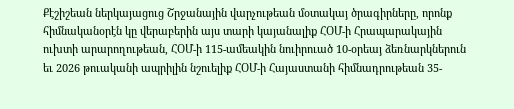Քէշիշեան ներկայացուց Շրջանային վարչութեան մօտակայ ծրագիրները, որոնք հիմնականօրէն կը վերաբերին այս տարի կայանալիք ՀՕՄ-ի Հրապարակային ուխտի արարողութեան, ՀՕՄ-ի 115-ամեակին նուիրուած 10-օրեայ ձեռնարկներուն եւ 2026 թուականի ապրիլին նշուելիք ՀՕՄ-ի Հայաստանի հիմնադրութեան 35-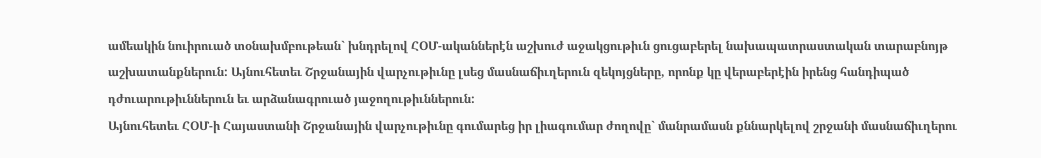ամեակին նուիրուած տօնախմբութեան` խնդրելով ՀՕՄ-ականներէն աշխուժ աջակցութիւն ցուցաբերել նախապատրաստական տարաբնոյթ աշխատանքներուն: Այնուհետեւ Շրջանային վարչութիւնը լսեց մասնաճիւղերուն զեկոյցները, որոնք կը վերաբերէին իրենց հանդիպած դժուարութիւններուն եւ արձանագրուած յաջողութիւններուն:
Այնուհետեւ ՀՕՄ-ի Հայաստանի Շրջանային վարչութիւնը գումարեց իր լիագումար ժողովը` մանրամասն քննարկելով շրջանի մասնաճիւղերու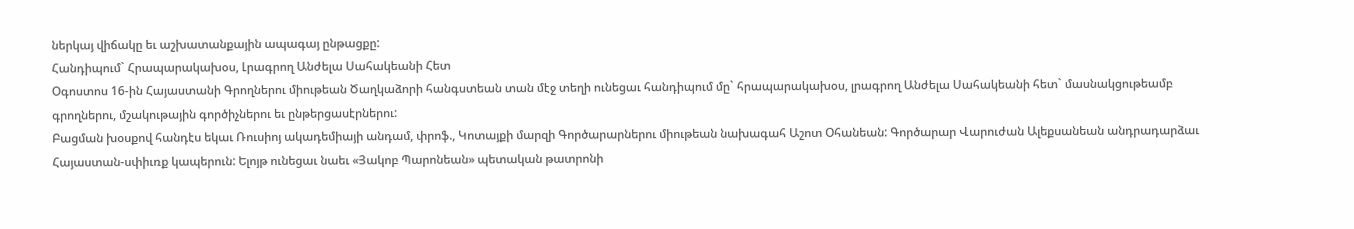ներկայ վիճակը եւ աշխատանքային ապագայ ընթացքը:
Հանդիպում` Հրապարակախօս, Լրագրող Անժելա Սահակեանի Հետ
Օգոստոս 16-ին Հայաստանի Գրողներու միութեան Ծաղկաձորի հանգստեան տան մէջ տեղի ունեցաւ հանդիպում մը` հրապարակախօս, լրագրող Անժելա Սահակեանի հետ` մասնակցութեամբ գրողներու, մշակութային գործիչներու եւ ընթերցասէրներու:
Բացման խօսքով հանդէս եկաւ Ռուսիոյ ակադեմիայի անդամ, փրոֆ., Կոտայքի մարզի Գործարարներու միութեան նախագահ Աշոտ Օհանեան: Գործարար Վարուժան Ալեքսանեան անդրադարձաւ Հայաստան-սփիւռք կապերուն: Ելոյթ ունեցաւ նաեւ «Յակոբ Պարոնեան» պետական թատրոնի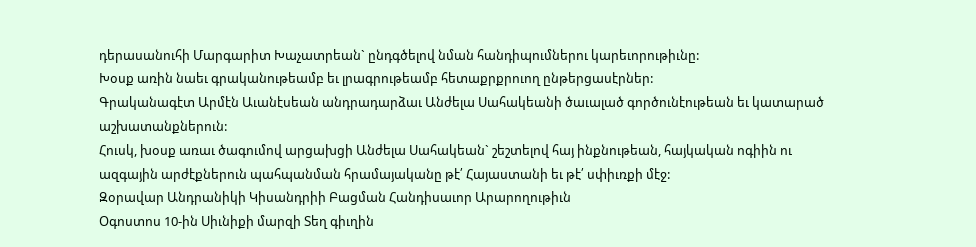դերասանուհի Մարգարիտ Խաչատրեան` ընդգծելով նման հանդիպումներու կարեւորութիւնը:
Խօսք առին նաեւ գրականութեամբ եւ լրագրութեամբ հետաքրքրուող ընթերցասէրներ:
Գրականագէտ Արմէն Աւանէսեան անդրադարձաւ Անժելա Սահակեանի ծաւալած գործունէութեան եւ կատարած աշխատանքներուն:
Հուսկ, խօսք առաւ ծագումով արցախցի Անժելա Սահակեան` շեշտելով հայ ինքնութեան, հայկական ոգիին ու ազգային արժէքներուն պահպանման հրամայականը թէ՛ Հայաստանի եւ թէ՛ սփիւռքի մէջ:
Զօրավար Անդրանիկի Կիսանդրիի Բացման Հանդիսաւոր Արարողութիւն
Օգոստոս 10-ին Սիւնիքի մարզի Տեղ գիւղին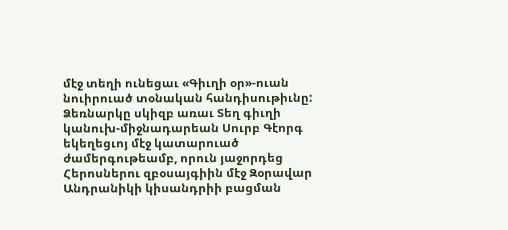մէջ տեղի ունեցաւ «Գիւղի օր»-ուան նուիրուած տօնական հանդիսութիւնը:
Ձեռնարկը սկիզբ առաւ Տեղ գիւղի կանուխ-միջնադարեան Սուրբ Գէորգ եկեղեցւոյ մէջ կատարուած ժամերգութեամբ, որուն յաջորդեց Հերոսներու զբօսայգիին մէջ Զօրավար Անդրանիկի կիսանդրիի բացման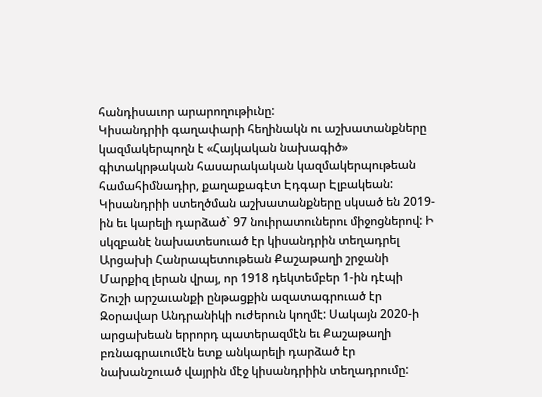հանդիսաւոր արարողութիւնը:
Կիսանդրիի գաղափարի հեղինակն ու աշխատանքները կազմակերպողն է «Հայկական նախագիծ» գիտակրթական հասարակական կազմակերպութեան համահիմնադիր, քաղաքագէտ Էդգար Էլբակեան:
Կիսանդրիի ստեղծման աշխատանքները սկսած են 2019-ին եւ կարելի դարձած` 97 նուիրատուներու միջոցներով: Ի սկզբանէ նախատեսուած էր կիսանդրին տեղադրել Արցախի Հանրապետութեան Քաշաթաղի շրջանի Մարքիզ լերան վրայ, որ 1918 դեկտեմբեր 1-ին դէպի Շուշի արշաւանքի ընթացքին ազատագրուած էր Զօրավար Անդրանիկի ուժերուն կողմէ: Սակայն 2020-ի արցախեան երրորդ պատերազմէն եւ Քաշաթաղի բռնագրաւումէն ետք անկարելի դարձած էր նախանշուած վայրին մէջ կիսանդրիին տեղադրումը: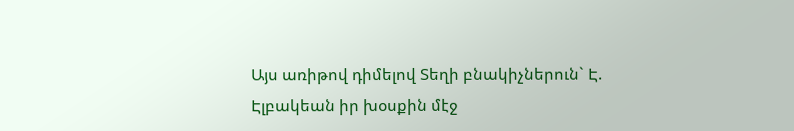Այս առիթով դիմելով Տեղի բնակիչներուն` Է. Էլբակեան իր խօսքին մէջ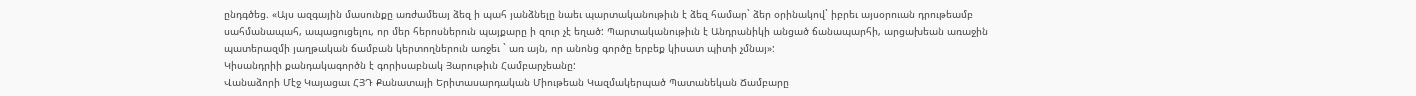ընդգծեց. «Այս ազգային մասունքը առժամեայ ձեզ ի պահ յանձնելը նաեւ պարտականութիւն է ձեզ համար` ձեր օրինակով` իբրեւ այսօրուան դրութեամբ սահմանապահ, ապացուցելու, որ մեր հերոսներուն պայքարը ի զուր չէ եղած: Պարտականութիւն է Անդրանիկի անցած ճանապարհի, արցախեան առաջին պատերազմի յաղթական ճամբան կերտողներուն առջեւ ` առ այն, որ անոնց գործը երբեք կիսատ պիտի չմնայ»:
Կիսանդրիի քանդակագործն է գորիսաբնակ Յարութիւն Համբարչեանը:
Վանաձորի Մէջ Կայացաւ ՀՅԴ Քանատայի Երիտասարդական Միութեան Կազմակերպած Պատանեկան Ճամբարը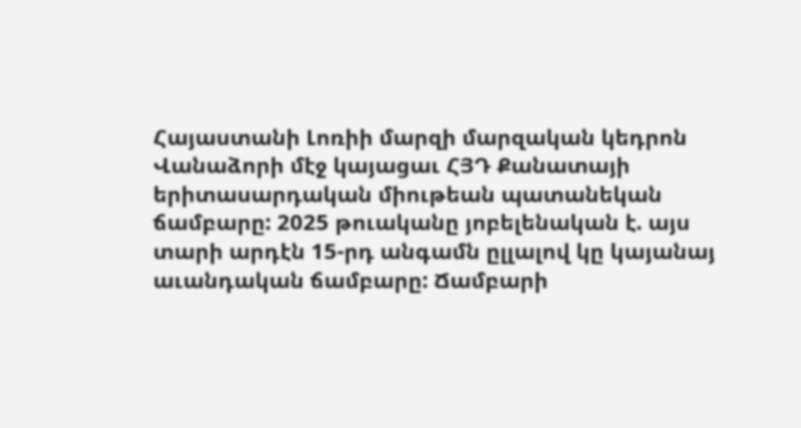Հայաստանի Լոռիի մարզի մարզական կեդրոն Վանաձորի մէջ կայացաւ ՀՅԴ Քանատայի երիտասարդական միութեան պատանեկան ճամբարը: 2025 թուականը յոբելենական է. այս տարի արդէն 15-րդ անգամն ըլլալով կը կայանայ աւանդական ճամբարը: Ճամբարի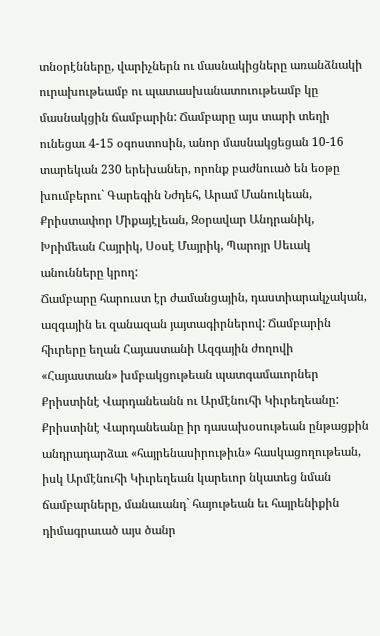տնօրէնները, վարիչներն ու մասնակիցները առանձնակի ուրախութեամբ ու պատասխանատուութեամբ կը մասնակցին ճամբարին: Ճամբարը այս տարի տեղի ունեցաւ 4-15 օգոստոսին, անոր մասնակցեցան 10-16 տարեկան 230 երեխաներ, որոնք բաժնուած են եօթը խումբերու` Գարեգին Նժդեհ, Արամ Մանուկեան, Քրիստափոր Միքայէլեան, Զօրավար Անդրանիկ, Խրիմեան Հայրիկ, Սօսէ Մայրիկ, Պարոյր Սեւակ անունները կրող:
Ճամբարը հարուստ էր ժամանցային, դաստիարակչական, ազգային եւ զանազան յայտագիրներով: Ճամբարին հիւրերը եղան Հայաստանի Ազգային ժողովի «Հայաստան» խմբակցութեան պատգամաւորներ Քրիստինէ Վարդանեանն ու Արմէնուհի Կիւրեղեանը:
Քրիստինէ Վարդանեանը իր դասախօսութեան ընթացքին անդրադարձաւ «հայրենասիրութիւն» հասկացողութեան, իսկ Արմէնուհի Կիւրեղեան կարեւոր նկատեց նման ճամբարները, մանաւանդ` հայութեան եւ հայրենիքին դիմագրաւած այս ծանր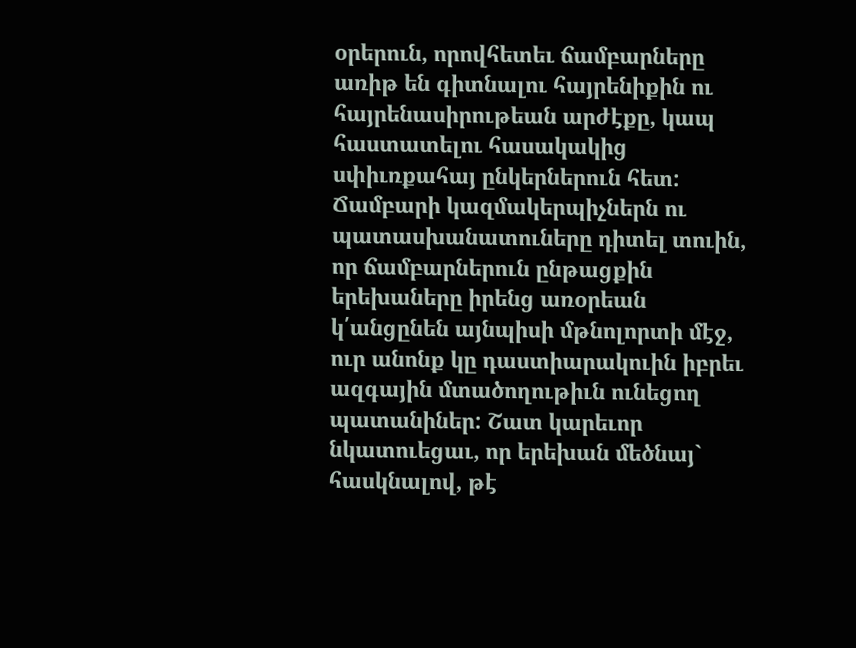օրերուն, որովհետեւ ճամբարները առիթ են գիտնալու հայրենիքին ու հայրենասիրութեան արժէքը, կապ հաստատելու հասակակից սփիւռքահայ ընկերներուն հետ:
Ճամբարի կազմակերպիչներն ու պատասխանատուները դիտել տուին, որ ճամբարներուն ընթացքին երեխաները իրենց առօրեան կ՛անցընեն այնպիսի մթնոլորտի մէջ, ուր անոնք կը դաստիարակուին իբրեւ ազգային մտածողութիւն ունեցող պատանիներ: Շատ կարեւոր նկատուեցաւ, որ երեխան մեծնայ` հասկնալով, թէ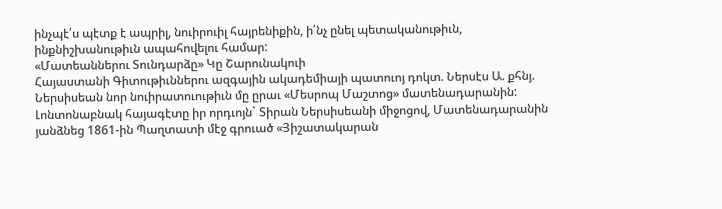ինչպէ՛ս պէտք է ապրիլ, նուիրուիլ հայրենիքին, ի՛նչ ընել պետականութիւն, ինքնիշխանութիւն ապահովելու համար:
«Մատեաններու Տունդարձը» Կը Շարունակուի
Հայաստանի Գիտութիւններու ազգային ակադեմիայի պատուոյ դոկտ. Ներսէս Ա. քհնյ. Ներսիսեան նոր նուիրատուութիւն մը ըրաւ «Մեսրոպ Մաշտոց» մատենադարանին:
Լոնտոնաբնակ հայագէտը իր որդւոյն` Տիրան Ներսիսեանի միջոցով, Մատենադարանին յանձնեց 1861-ին Պաղտատի մէջ գրուած «Յիշատակարան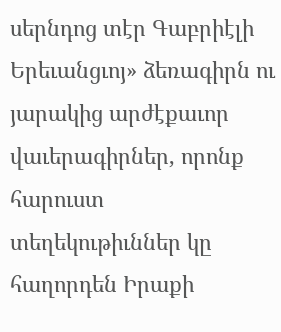սերնդոց տէր Գաբրիէլի Երեւանցւոյ» ձեռագիրն ու յարակից արժէքաւոր վաւերագիրներ, որոնք հարուստ տեղեկութիւններ կը հաղորդեն Իրաքի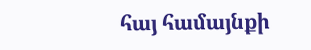հայ համայնքի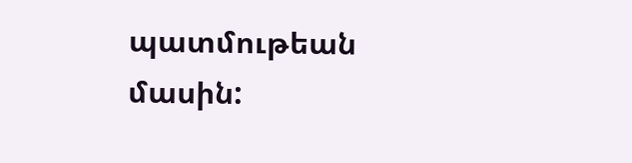պատմութեան մասին: